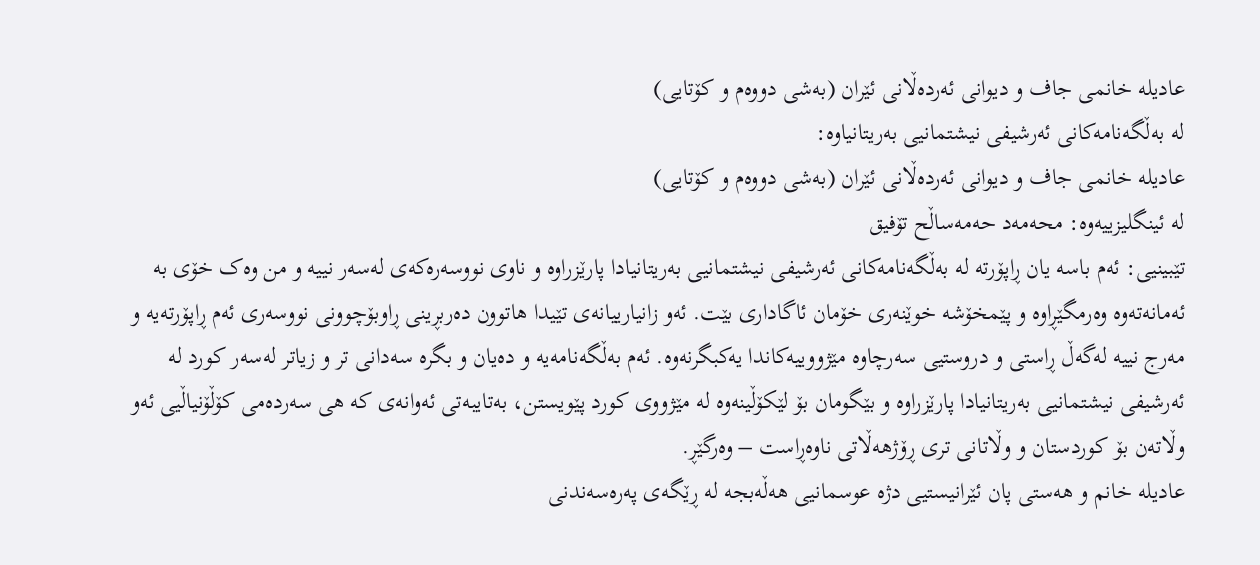عادیلە خانمی جاف و دیوانی ئەردەڵانی ئێران (بەشی دووەم و کۆتایی)
لە بەڵگەنامەکانی ئەرشیفی نیشتمانیی بەریتانیاوە:
عادیلە خانمی جاف و دیوانی ئەردەڵانی ئێران (بەشی دووەم و کۆتایی)
لە ئینگلیزییەوە: محەمەد حەمەساڵح تۆفیق
تێبینیی: ئەم باسە یان ڕاپۆرتە لە بەڵگەنامەکانی ئەرشیفی نیشتمانیی بەریتانیادا پارێزراوە و ناوی نووسەرەکەی لەسەر نییە و من وەک خۆی بە ئەمانەتەوە وەرمگێڕاوە و پێمخۆشە خوێنەری خۆمان ئاگاداری بێت. ئەو زانیارییانەی تێیدا هاتوون دەربڕینی ڕاوبۆچوونی نووسەری ئەم ڕاپۆرتەیە و مەرج نییە لەگەڵ ڕاستی و دروستیی سەرچاوە مێژووییەکاندا یەکبگرنەوە. ئەم بەڵگەنامەیە و دەیان و بگرە سەدانی تر و زیاتر لەسەر کورد لە ئەرشیفی نیشتمانیی بەریتانیادا پارێزراوە و بێگومان بۆ لێکۆڵینەوە لە مێژووی کورد پێویستن، بەتایبەتی ئەوانەی کە هی سەردەمی کۆڵۆنیاڵیی ئەو وڵاتەن بۆ کوردستان و وڵاتانی تری ڕۆژهەڵاتی ناوەڕاست – وەرگێڕ.
عادیلە خانم و هەستی پان ئێرانیستیی دژە عوسمانیی هەڵەبجە لە ڕێگەی پەرەسەندنی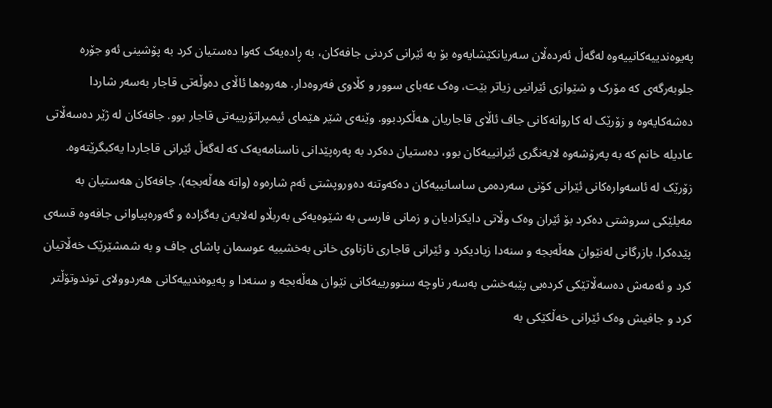پەیوەندییەکانییەوە لەگەڵ ئەردەڵان سەریانکێشایەوە بۆ بە ئێرانی کردنی جافەکان، بە ڕادەیەک کەوا دەستیان کرد بە پۆشینی ئەو جۆرە جلوبەرگەی کە مۆرک و شێوازی ئێرانیی زیاتر بێت، وەک عەبای سوور و کڵاوی فەروەدار. هەروەها ئاڵای دەوڵەتی قاجار بەسەر شاردا دەشەکایەوە و زۆرێک لە کاروانەکانی جاف ئاڵای قاجاریان هەڵکردبوو. وێنەی شێر هێمای ئیمپراتۆرییەتی قاجار بوو. جافەکان لە ژێر دەسەڵاتی عادیلە خانم کە بە پەرۆشەوە لایەنگری ئێرانییەکان بوو، دەستیان دەکرد بە پەرەپێدانی ناسنامەیەک کە لەگەڵ ئێرانی قاجاردا یەکبگرێتەوە. زۆرێک لە ئاسەوارەکانی ئێرانی کۆنی سەردەمی ساسانییەکان دەکەوتنە دەوروپشتی ئەم شارەوە (واتە هەڵەبجە). جافەکان هەستیان بە مەیلێکی سروشتی دەکرد بۆ ئێران وەک وڵاتی دایکزادیان و زمانی فارسی بە شێوەیەکی بەربڵاو لەلایەن بەگزادە و گەورەپیاوانی جافەوە قسەی پێدەکرا. بازرگانی لەنێوان هەڵەبجە و سنەدا زیادیکرد و ئێرانی قاجاری نازناوی خانی بەخشییە عوسمان پاشای جاف و بە شمشێرێک خەڵاتیان کرد و ئەمەش دەسەڵاتێکی کردەیی پێبەخشی بەسەر ناوچە سنوورییەکانی نێوان هەڵەبجە و سنەدا و پەیوەندییەکانی هەردوولای توندوتۆڵتر کرد و جافیش وەک ئێرانی خەڵکێکی بە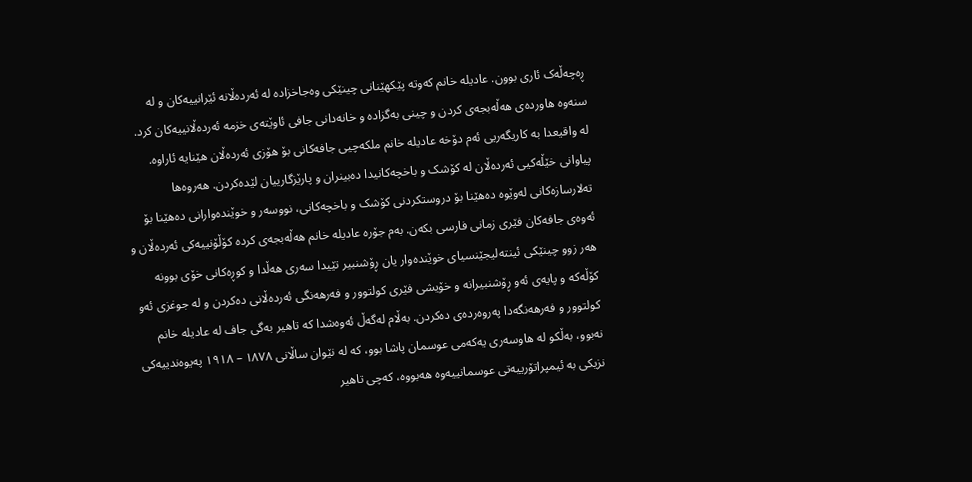ڕەچەڵەک ئاری بوون. عادیلە خانم کەوتە پێکهێنانی چینێکی وەجاخزادە لە ئەردەڵانە ئێرانییەکان و لە سنەوە هاوردەی هەڵەبجەی کردن و چینی بەگزادە و خانەدانی جافی ئاوێتەی خزمە ئەردەڵانییەکان کرد.
لە واقیعدا بە کاریگەریی ئەم دۆخە عادیلە خانم ملکەچیی جافەکانی بۆ هۆزی ئەردەڵان هێنایە ئاراوە. پیاوانی خێڵەکیی ئەردەڵان لە کۆشک و باخچەکانیدا دەبینران و پارێزگارییان لێدەکردن. هەروەها تەلارسازەکانی لەوێوە دەهێنا بۆ دروستکردنی کۆشک و باخچەکانی، نووسەر و خوێندەوارانی دەهێنا بۆ ئەوەی جافەکان فێری زمانی فارسی بکەن. بەم جۆرە عادیلە خانم هەڵەبجەی کردە کۆڵۆنییەکی ئەردەڵان و هەر زوو چینێکی ئینتەلیجێنسیای خوێندەوار یان ڕۆشنبیر تێیدا سەری هەڵدا و کوڕەکانی خۆی بوونە کۆڵەکە و پایەی ئەو ڕۆشنبیرانە و خۆیشی فێری کولتوور و فەرهەنگی ئەردەڵانی دەکردن و لە جوغزی ئەو کولتوور و فەرهەنگەدا پەروەردەی دەکردن. بەڵام لەگەڵ ئەوەشدا کە تاهیر بەگی جاف لە عادیلە خانم نەبوو، بەڵکو لە هاوسەری یەکەمی عوسمان پاشا بوو، کە لە نێوان ساڵانی ١٨٧٨ – ١٩١٨ پەیوەندییەکی نزیکی بە ئیمپراتۆرییەتی عوسمانییەوە هەبووە، کەچی تاهیر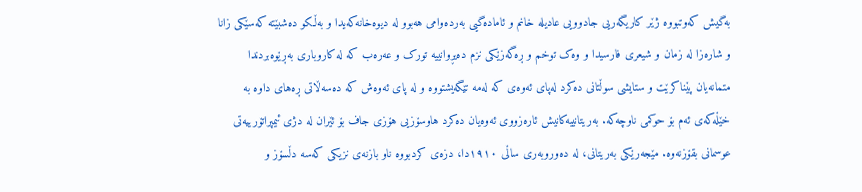بەگیش کەوتبووە ژێر کاریگەریی جادوویی عادیلە خانم و ئامادەگیی بەردەوامی هەبوو لە دیوەخانەکەیدا و بەڵکو دەشبێتە کەسێکی زانا و شارەزا لە زمان و شیعری فارسیدا و وەک توخم و ڕەگەزێکی نزم دەیڕوانییە تورک و عەرەب کە لە کاروباری بەڕێوەبردندا متمانەیان پێناکرێت و ستایشی سوڵتانی دەکرد لەپای ئەوەی کە لەمە تێگەیشتووە و لە پای ئەوەش کە دەسەڵاتی ڕەهای داوە بە خێڵەکەی ئەم بۆ حوکمی ناوچەکە. بەریتانییەکانیش ئارەزووی ئەوەیان دەکرد هاوسۆزیی هۆزی جاف بۆ ئێران لە دژی ئیمپراتۆرییەتی عوسمانی بقۆزنەوە. مێجەرێکی بەریتانی، لە دەوروبەری ساڵی ١٩١٠دا، دزەی کردبووە ناو بازنەی نزیکی کەسە دڵسۆز و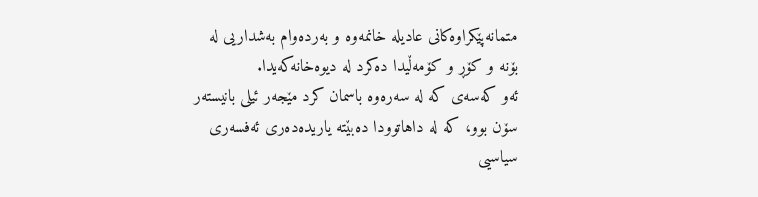متمانەپێکراوەکانی عادیلە خانمەوە و بەردەوام بەشداریی لە بۆنە و کۆڕ و کۆمەڵیدا دەکرد لە دیوەخانەکەیدا.
ئەو کەسەی کە لە سەرەوە باسمان کرد مێجەر ئیلی بانیستەر سۆن بوو، کە لە داهاتوودا دەبێتە یاریدەدەری ئەفسەری سیاسیی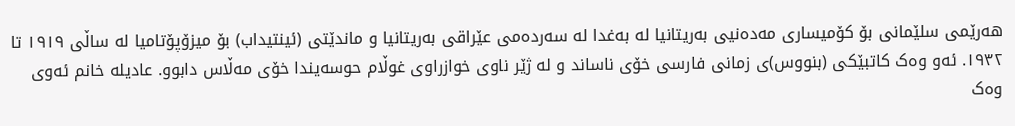هەرێمی سلێمانی بۆ کۆمیساری مەدەنیی بەریتانیا لە بەغدا لە سەردەمی عێراقی بەریتانیا و ماندێتی (ئینتیداب) بۆ میزۆپۆتامیا لە ساڵی ١٩١٩ تا ١٩٣٢. ئەو وەک کاتبێکی (بنووس)ی زمانی فارسی خۆی ناساند و لە ژێر ناوی خوازراوی غوڵام حوسەیندا خۆی مەڵاس دابوو. عادیلە خانم ئەوی وەک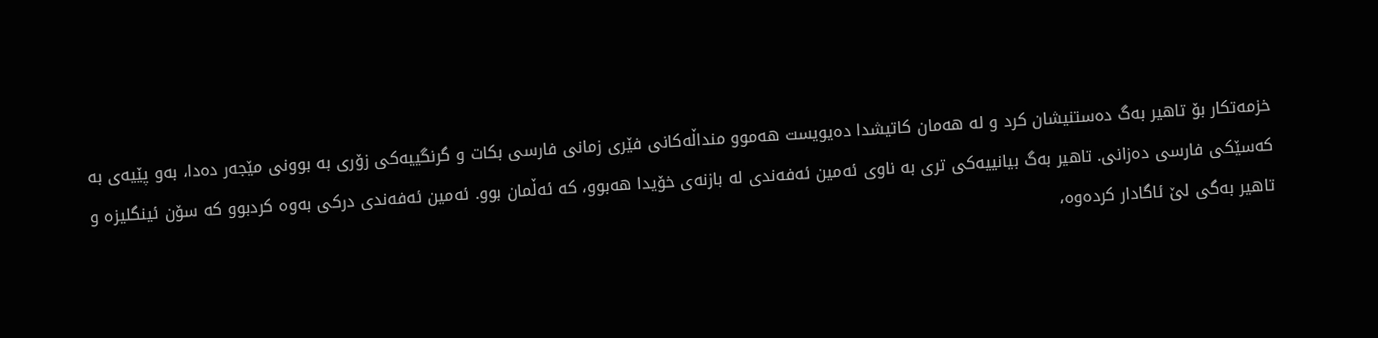خزمەتکار بۆ تاهیر بەگ دەستنیشان کرد و لە هەمان کاتیشدا دەیویست هەموو منداڵەکانی فێری زمانی فارسی بکات و گرنگییەکی زۆری بە بوونی مێجەر دەدا، بەو پێیەی بە کەسێکی فارسی دەزانی. تاهیر بەگ بیانییەکی تری بە ناوی ئەمین ئەفەندی لە بازنەی خۆیدا هەبوو، کە ئەڵمان بوو. ئەمین ئەفەندی درکی بەوە کردبوو کە سۆن ئینگلیزە و تاهیر بەگی لێ ئاگادار کردەوە،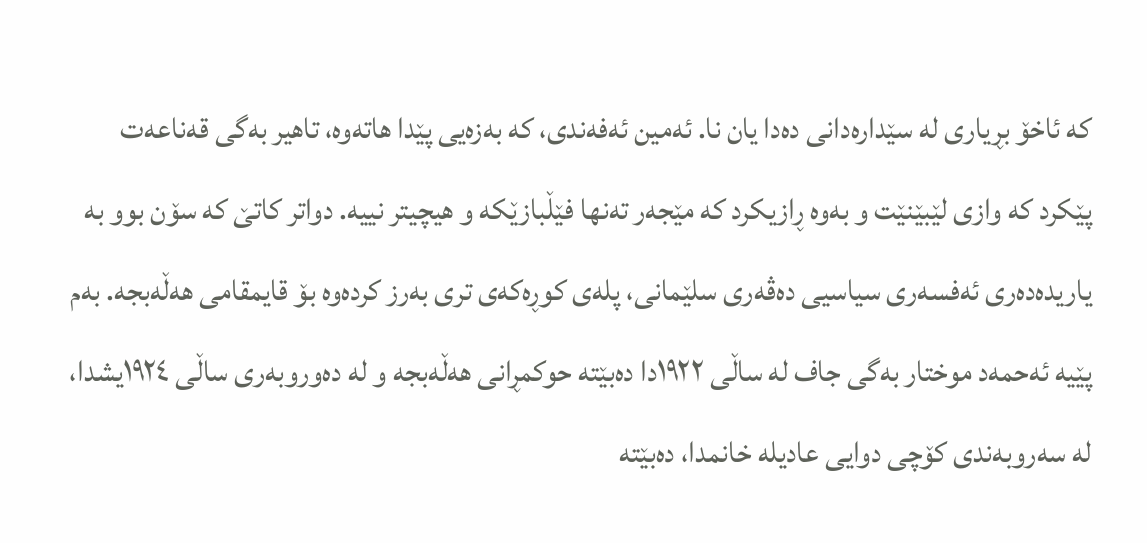کە ئاخۆ بڕیاری لە سێدارەدانی دەدا یان نا. ئەمین ئەفەندی، کە بەزەیی پێدا هاتەوە، تاهیر بەگی قەناعەت پێکرد کە وازی لێبێنێت و بەوە ڕازیکرد کە مێجەر تەنها فێڵبازێکە و هیچیتر نییە. دواتر کاتێ کە سۆن بوو بە یاریدەدەری ئەفسەری سیاسیی دەڤەری سلێمانی، پلەی کوڕەکەی تری بەرز کردەوە بۆ قایمقامی هەڵەبجە. بەم پێیە ئەحمەد موختار بەگی جاف لە ساڵی ١٩٢٢دا دەبێتە حوکمڕانی هەڵەبجە و لە دەوروبەری ساڵی ١٩٢٤یشدا، لە سەروبەندی کۆچی دوایی عادیلە خانمدا، دەبێتە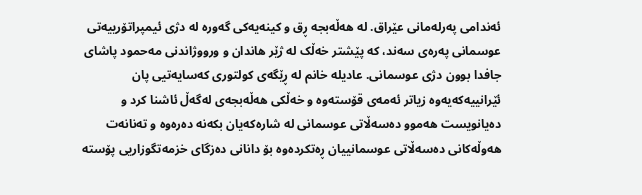ئەندامی پەرلەمانی عێراق. لە هەڵەبجە ڕق و کینەیەکی گەورە لە دژی ئیمپراتۆرییەتی عوسمانی پەرەی سەند، کە پێشتر خەڵک لە ژێر هاندان و ورووژاندنی مەحمود پاشای جافدا بوون دژی عوسمانی. عادیلە خانم لە ڕێگەی کولتوری کەسایەتیی پان ئێرانییەکەیەوە زیاتر ئەمەی قۆستەوە و خەڵکی هەڵەبجەی لەگەڵ ئاشنا کرد و دەیانویست هەموو دەسەڵاتی عوسمانی لە شارەکەیان بکەنە دەرەوە و تەنانەت هەوڵەکانی دەسەڵاتی عوسمانییان ڕەتکردەوە بۆ دانانی دەزگای خزمەتگوزاریی پۆستە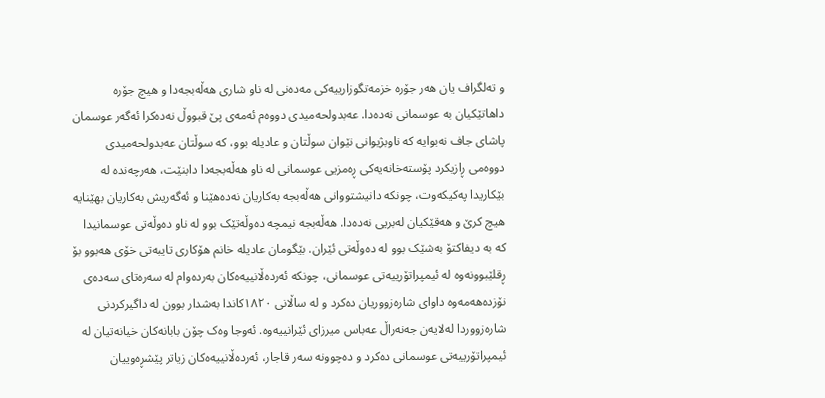و تەلگراف یان هەر جۆرە خزمەتگوزارییەکی مەدەنی لە ناو شاری هەڵەبجەدا و هیچ جۆرە داهاتێکیان بە عوسمانی نەدەدا. عەبدولحەمیدی دووەم ئەمەی پێ قبووڵ نەدەکرا ئەگەر عوسمان پاشای جاف نەبوایە کە ناوبژیوانی نێوان سوڵتان و عادیلە بوو، کە سوڵتان عەبدولحەمیدی دووەمی ڕازیکرد پۆستەخانەیەکی ڕەمزیی عوسمانی لە ناو هەڵەبجەدا دابنێت، هەرچەندە لە بێکاریدا پەکیکەوت، چونکە دانیشتووانی هەڵەبجە بەکاریان نەدەهێنا و ئەگەریش بەکاریان بهێنایە هیچ کرێ و هەقێکیان لەبریی نەدەدا. هەڵەبجە نیمچە دەوڵەتێک بوو لە ناو دەوڵەتی عوسمانیدا کە بە دیفاکتۆ بەشێک بوو لە دەوڵەتی ئێران. بێگومان عادیلە خانم هۆکاری تایبەتی خۆی هەبوو بۆ ڕقلێبوونەوە لە ئیمپراتۆرییەتی عوسمانی، چونکە ئەردەڵانییەەکان بەردەوام لە سەرەتای سەدەی نۆزدەهەمەوە داوای شارەزووریان دەکرد و لە ساڵانی ١٨٢٠کاندا بەشدار بوون لە داگیرکردنی شارەزووردا لەلایەن جەنەراڵ عەباس میرزای ئێرانییەوە. ئەوجا وەک چۆن بابانەکان خیانەتیان لە ئیمپراتۆرییەتی عوسمانی دەکرد و دەچوونە سەر قاجار، ئەردەڵانییەەکان زیاتر پێشڕەوییان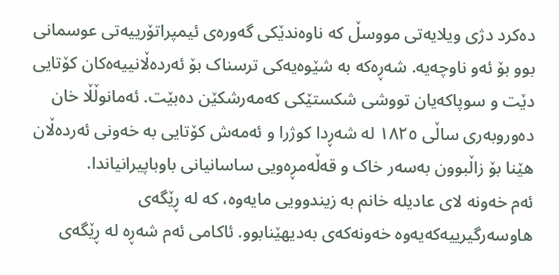دەکرد دژی ویلایەتی مووسڵ کە ناوەندێکی گەورەی ئیمپراتۆرییەتی عوسمانی بوو بۆ ئەو ناوچەیە. شەڕەکە بە شێوەیەکی ترسناک بۆ ئەردەڵانییەەکان کۆتایی دێت و سوپاکەیان تووشی شکستێکی کەمەرشکێن دەبێت. ئەمانوڵڵا خان دەوروبەری ساڵی ١٨٢٥ لە شەڕدا کوژرا و ئەمەش کۆتایی بە خەونی ئەردەڵان هێنا بۆ زاڵبوون بەسەر خاک و قەڵەمڕەویی ساسانیانی باوباپیرانیاندا.
ئەم خەونە لای عادیلە خانم بە زیندوویی مایەوە، کە لە ڕێگەی هاوسەرگیرییەکەیەوە خەونەکەی بەدیهێنابوو. ئاکامی ئەم شەڕە لە ڕێگەی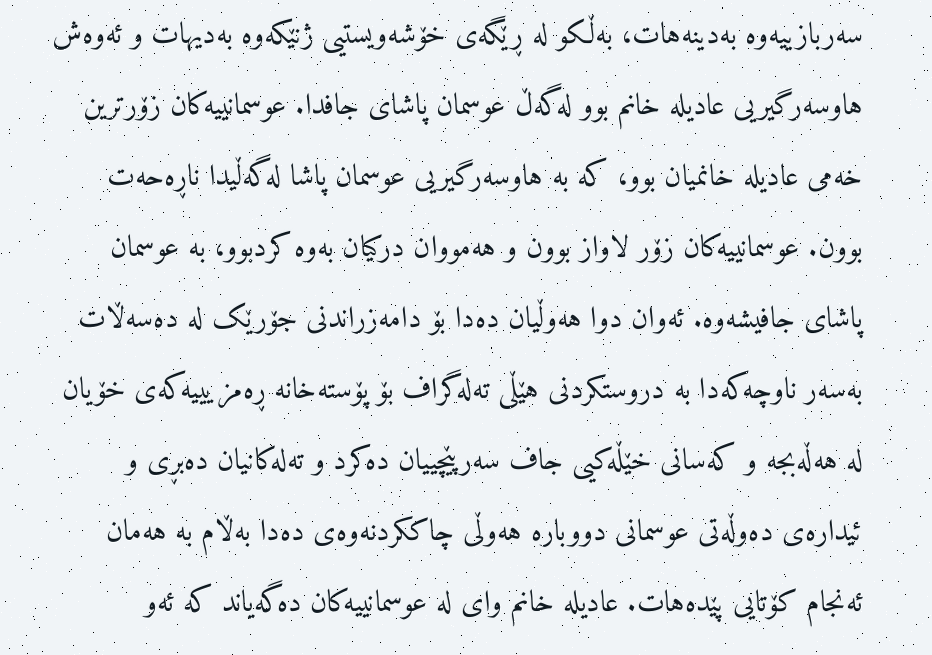سەربازییەوە بەدینەهات، بەڵکو لە ڕێگەی خۆشەویستیی ژنێکەوە بەدیهات و ئەوەش هاوسەرگیریی عادیلە خانم بوو لەگەڵ عوسمان پاشای جافدا. عوسمانییەکان زۆرترین خەمی عادیلە خانمیان بوو، کە بە هاوسەرگیریی عوسمان پاشا لەگەڵیدا ناڕەحەت بوون. عوسمانییەکان زۆر لاواز بوون و هەمووان درکیان بەوە کردبوو، بە عوسمان پاشای جافیشەوە. ئەوان دوا هەوڵیان دەدا بۆ دامەزراندنی جۆرێک لە دەسەڵات بەسەر ناوچەکەدا بە دروستکردنی هێڵی تەلەگراف بۆ پۆستەخانە ڕەمزیییەکەی خۆیان لە هەڵەبجە و کەسانی خێڵەکیی جاف سەرپێچییان دەکرد و تەلەکانیان دەبڕی و ئیدارەی دەوڵەتی عوسمانی دووبارە هەوڵی چاککردنەوەی دەدا بەڵام بە هەمان ئەنجام کۆتایی پێدەهات. عادیلە خانم وای لە عوسمانییەکان دەگەیاند کە ئەو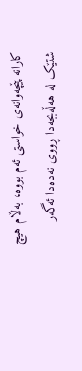کارانە پێچەوانەی خواستی ئەم بووە، بەڵام هیچ شتێک لە هەڵەبجەدا ڕووی نەدەدا ئەگەر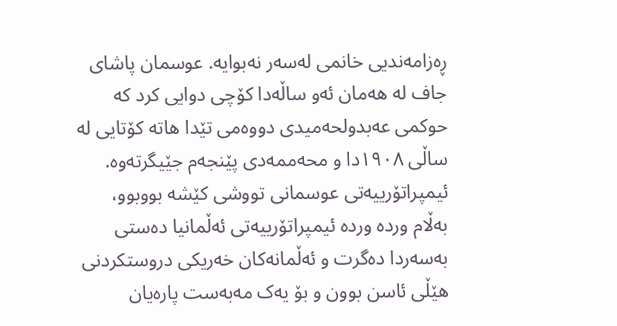ڕەزامەندیی خانمی لەسەر نەبوایە. عوسمان پاشای جاف لە هەمان ئەو ساڵەدا کۆچی دوایی کرد کە حوکمی عەبدولحەمیدی دووەمی تێدا هاتە کۆتایی لە ساڵی ١٩٠٨دا و محەممەدی پێنجەم جێیگرتەوە. ئیمپراتۆرییەتی عوسمانی تووشی کێشە بووبوو، بەڵام وردە وردە ئیمپراتۆرییەتی ئەڵمانیا دەستی بەسەردا دەگرت و ئەڵمانەکان خەریکی دروستکردنی هێڵی ئاسن بوون و بۆ یەک مەبەست پارەیان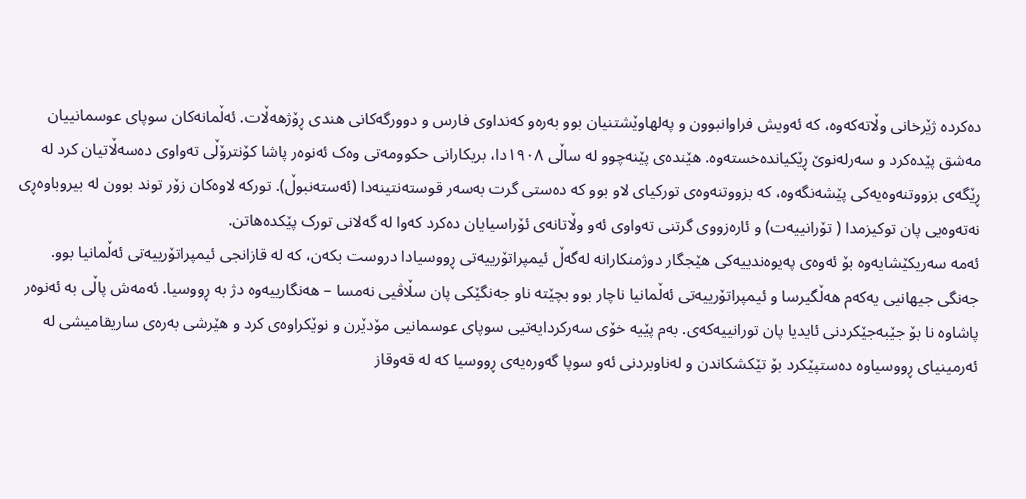دەکردە ژێرخانی وڵاتەکەوە، کە ئەویش فراوانبوون و پەلهاوێشتنیان بوو بەرەو کەنداوی فارس و دوورگەکانی هندی ڕۆژهەڵات. ئەڵمانەکان سوپای عوسمانییان مەشق پێدەکرد و سەرلەنوێ ڕێکیاندەخستەوە. هێندەی پێنەچوو لە ساڵی ١٩٠٨دا، بریکارانی حکوومەتی وەک ئەنوەر پاشا کۆنترۆڵی تەواوی دەسەڵاتیان کرد لە ڕێگەی بزووتنەوەیەکی پێشەنگەوە، کە بزووتنەوەی تورکیای لاو بوو کە دەستی گرت بەسەر قوستەنتینەدا (ئەستەنبوڵ). تورکە لاوەکان زۆر توند بوون لە بیروباوەڕی نەتەوەیی پان توکیزمدا ( تۆرانییەت) و ئارەزووی گرتنی تەواوی ئەو وڵاتانەی ئۆراسیایان دەکرد کەوا لە گەلانی تورک پێکدەهاتن.
ئەمە سەریکێشایەوە بۆ ئەوەی پەیوەندییەکی هێجگار دوژمنکارانە لەگەڵ ئیمپراتۆرییەتی ڕووسیادا دروست بکەن، کە لە قازانجی ئیمپراتۆرییەتی ئەڵمانیا بوو. جەنگی جیهانیی یەکەم هەڵگیرسا و ئیمپراتۆرییەتی ئەڵمانیا ناچار بوو بچێتە ناو جەنگێکی پان سڵاڤیی نەمسا – هەنگارییەوە دژ بە ڕووسیا. ئەمەش پاڵی بە ئەنوەر پاشاوە نا بۆ جێبەجێکردنی ئایدیا پان تورانییەکەی. بەم پێیە خۆی سەرکردایەتیی سوپای عوسمانیی مۆدێرن و نوێکراوەی کرد و هێرشی بەرەی ساریقامیشی لە ئەرمینیای ڕووسیاوە دەستپێکرد بۆ تێکشکاندن و لەناوبردنی ئەو سوپا گەورەیەی ڕووسیا کە لە قەوقاز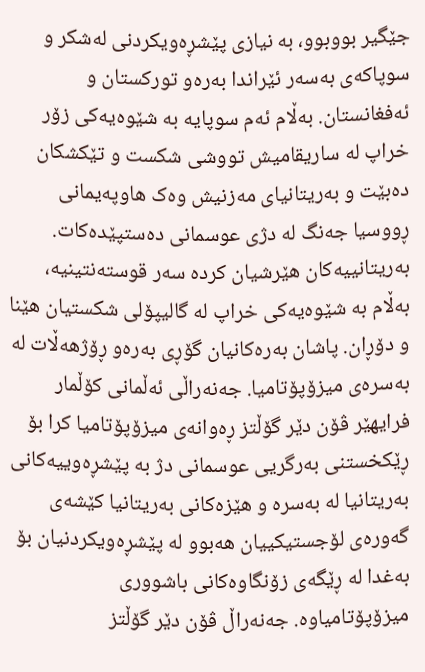جێگیر بووبوو، بە نیازی پێشڕەویکردنی لەشکر و سوپاکەی بەسەر ئێراندا بەرەو تورکستان و ئەفغانستان. بەڵام ئەم سوپایە بە شێوەیەکی زۆر خراپ لە ساریقامیش تووشی شکست و تێکشکان دەبێت و بەریتانیای مەزنیش وەک هاوپەیمانی ڕووسیا جەنگ لە دژی عوسمانی دەستپێدەکات.
بەریتانییەکان هێرشیان کردە سەر قوستەنتینیە، بەڵام بە شێوەیەکی خراپ لە گالیپۆلی شکستیان هێنا و دۆڕان. پاشان بەرەکانیان گۆڕی بەرەو ڕۆژهەڵات لە بەسرەی میزۆپۆتامیا. جەنەراڵی ئەڵمانی کۆڵمار فرایهێر ڤۆن دێر گۆڵتز ڕەوانەی میزۆپۆتامیا کرا بۆ ڕێکخستنی بەرگریی عوسمانی دژ بە پێشڕەوییەکانی بەریتانیا لە بەسرە و هێزەکانی بەریتانیا کێشەی گەورەی لۆجستیکییان هەبوو لە پێشڕەویکردنیان بۆ بەغدا لە ڕێگەی زۆنگاوەکانی باشووری میزۆپۆتامیاوە. جەنەراڵ ڤۆن دێر گۆڵتز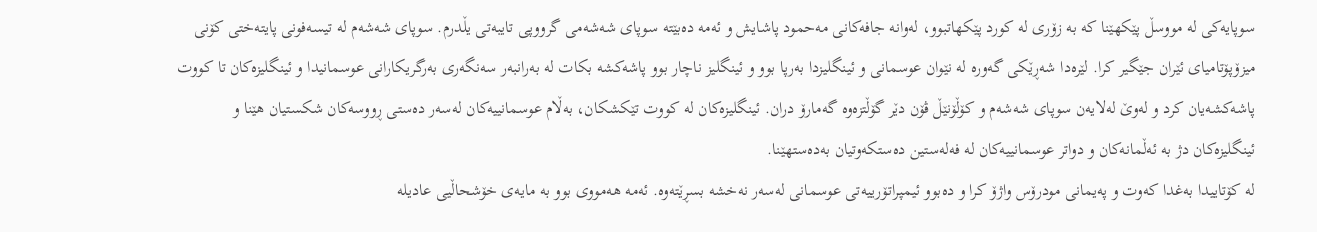سوپایەکی لە مووسڵ پێکهێنا کە بە زۆری لە کورد پێکهاتبوو، لەوانە جافەکانی مەحمود پاشایش و ئەمە دەبێتە سوپای شەشەمی گرووپی تایبەتی یڵدرم. سوپای شەشەم لە تیسەفونی پایتەختی کۆنی میزۆپۆتامیای ئێران جێگیر کرا. لێرەدا شەڕێکی گەورە لە نێوان عوسمانی و ئینگلیزدا بەرپا بوو و ئینگلیز ناچار بوو پاشەکشە بکات لە بەرانبەر سەنگەری بەرگریکارانی عوسمانیدا و ئینگلیزەکان تا کووت پاشەکشەیان کرد و لەوێ لەلایەن سوپای شەشەم و کۆڵۆنێڵ ڤۆن دێر گۆڵتزەوە گەمارۆ دران. ئینگلیزەکان لە کووت تێکشکان، بەڵام عوسمانییەکان لەسەر دەستی ڕووسەکان شکستیان هێنا و ئینگلیزەکان دژ بە ئەڵمانەکان و دواتر عوسمانییەکان لە فەلەستین دەستکەوتیان بەدەستهێنا.
لە کۆتاییدا بەغدا کەوت و پەیمانی مودرۆس واژۆ کرا و دەبوو ئیمپراتۆرییەتی عوسمانی لەسەر نەخشە بسڕێتەوە. ئەمە هەمووی بوو بە مایەی خۆشحاڵیی عادیلە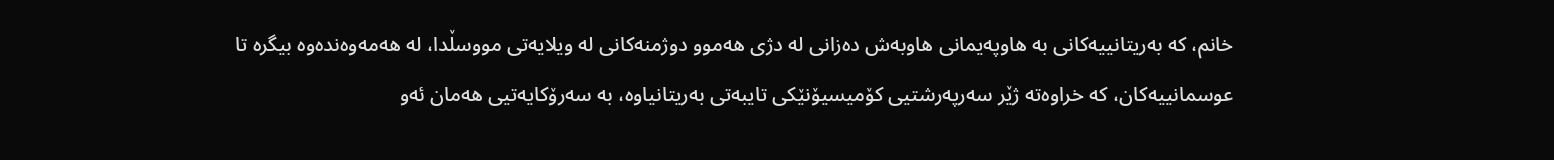خانم، کە بەریتانییەکانی بە هاوپەیمانی هاوبەش دەزانی لە دژی هەموو دوژمنەکانی لە ویلایەتی مووسڵدا، لە هەمەوەندەوە بیگرە تا عوسمانییەکان، کە خراوەتە ژێر سەرپەرشتیی کۆمیسیۆنێکی تایبەتی بەریتانیاوە، بە سەرۆکایەتیی هەمان ئەو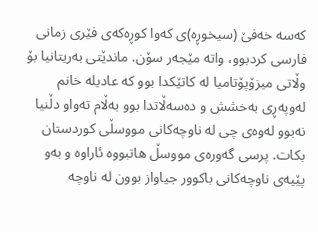کەسە خەفێ (سیخوڕە)ی کەوا کوڕەکەی فێری زمانی فارسی کردبوو، واتە مێجەر سۆن. ماندێتی بەریتانیا بۆ وڵاتی میزۆپۆتامیا لە کاتێکدا بوو کە عادیلە خانم لەوپەڕی بەخشش و دەسەڵاتدا بوو بەڵام تەواو دڵنیا نەبوو لەوەی چی لە ناوچەکانی مووسڵی کوردستان بکات. پرسی گەورەی مووسڵ هاتبووە ئاراوە و بەو پێیەی ناوچەکانی باکوور جیاواز بوون لە ناوچە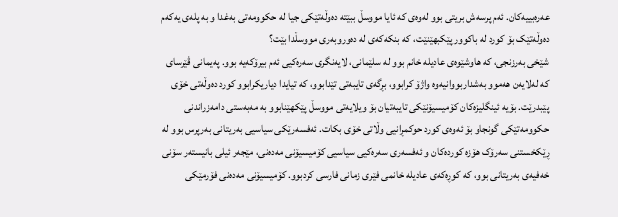عەرەبییەکان. ئەم پرسەش بریتی بوو لەوەی کە ئایا مووسڵ ببێتە دەوڵەتێکی جیا لە حکوومەتی بەغدا و بە پلەی یەکەم دەوڵەتێک بۆ کورد لە باکوور پێکبهێنێت، کە بنکەکەی لە دەوروبەری مووسڵدا بێت؟
شێخی بەرزنجی، کە هاوشێوەی عادیلە خانم بوو لە سلێمانی، لایەنگری سەرەکیی ئەم بیرۆکەیە بوو. پەیمانی ڤێرسای کە لەلایەن هەموو بەشداربووانیەوە واژۆ کرابوو، بڕگەی تایبەتی تێدابوو، کە تیایدا دیاریکرابوو کورد دەوڵەتی خۆی پێبدرێت. بۆیە ئینگلیزەکان کۆمیسیۆنێکی تایبەتیان بۆ ویلایەتی مووسڵ پێکهێنابوو بە مەبەستی دامەزراندنی حکوومەتێکی گونجاو بۆ ئەوەی کورد حوکمڕانیی وڵاتی خۆی بکات. ئەفسەرێکی سیاسیی بەریتانی بەرپرس بوو لە ڕێکخستنی سەرۆک هۆزە کوردەکان و ئەفسەری سەرەکیی سیاسیی کۆمیسیۆنی مەدەنی، مێجەر ئیلی بانیستەر سۆنی خەفیەی بەریتانی بوو، کە کوڕەکەی عادیلە خانمی فێری زمانی فارسی کردبوو. کۆمیسیۆنی مەدەنی فۆرمێکی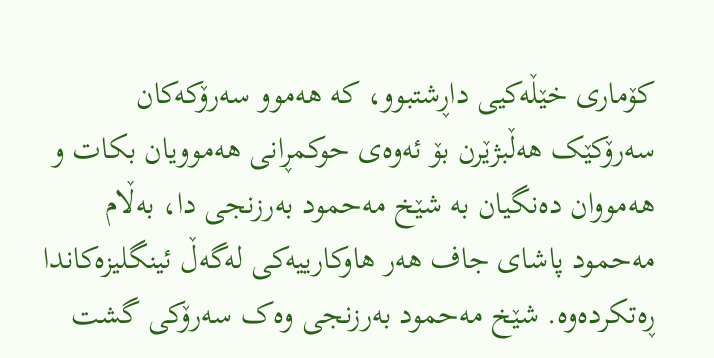کۆماری خێڵەکیی داڕشتبوو، کە هەموو سەرۆکەکان سەرۆکێک هەڵبژێرن بۆ ئەوەی حوکمڕانی هەموویان بکات و هەمووان دەنگیان بە شێخ مەحمود بەرزنجی دا، بەڵام مەحمود پاشای جاف هەر هاوکارییەکی لەگەڵ ئینگلیزەکاندا ڕەتکردەوە. شێخ مەحمود بەرزنجی وەک سەرۆکی گشت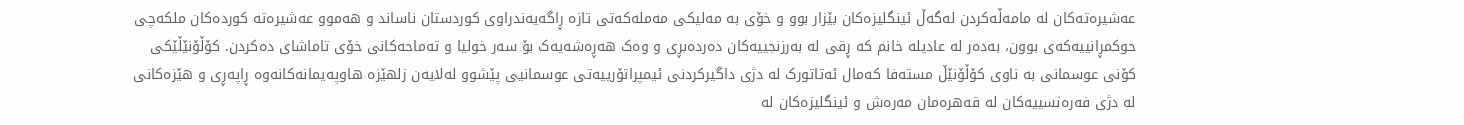عەشیرەتەکان لە مامەڵەکردن لەگەڵ ئینگلیزەکان بێزار بوو و خۆی بە مەلیکی مەملەکەتی تازە ڕاگەیەندراوی کوردستان ناساند و هەموو عەشیرەتە کوردەکان ملکەچی حوکمڕانییەکەی بوون، بەدەر لە عادیلە خانم کە ڕقی لە بەرزنجییەکان دەردەبڕی و وەک هەڕەشەیەک بۆ سەر خولیا و تەماحەکانی خۆی تاماشای دەکردن. کۆڵۆنێڵێکی کۆنی عوسمانی بە ناوی کۆڵۆنێڵ مستەفا کەمال ئەتاتورک لە دژی داگیرکردنی ئیمپراتۆرییەتی عوسمانیی پێشوو لەلایەن زلهێزە هاوپەیمانەکانەوە ڕاپەڕی و هێزەکانی لە دژی فەرەنسییەکان لە قەهرەمان مەرەش و ئینگلیزەکان لە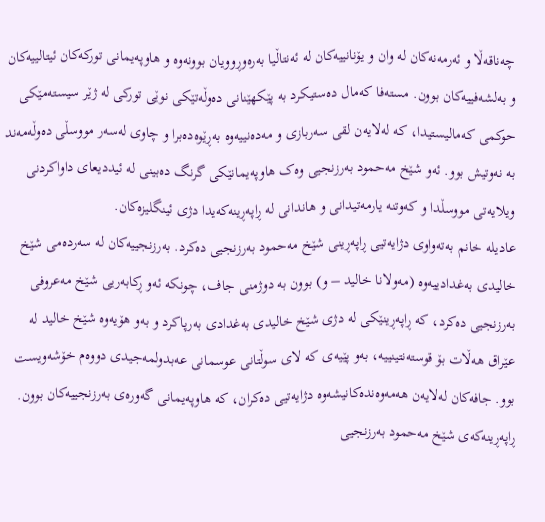چەناقەڵا و ئەرمەنەکان لە وان و یۆنانییەکان لە ئەنتاڵیا بەرەوڕوویان بوونەوە و هاوپەیمانی تورکەکان ئیتالییەکان و بەلشەفییەکان بوون. مستەفا کەمال دەستیکرد بە پێکهێنانی دەوڵەتێکی نوێی تورکی لە ژێر سیستەمێکی حوکمی کەمالیستیدا، کە لەلایەن لقی سەربازی و مەدەنییەوە بەڕێوەدەبرا و چاوی لەسەر مووسڵی دەوڵەمەند بە نەوتیش بوو. ئەو شێخ مەحمود بەرزنجیی وەک هاوپەیمانێکی گرنگ دەبینی لە ئیددیعای داواکردنی ویلایەتی مووسڵدا و کەوتنە یارمەتیدانی و هاندانی لە ڕاپەڕینەکەیدا دژی ئینگلیزەکان.
عادیلە خانم بەتەواوی دژایەتیی ڕاپەڕینی شێخ مەحمود بەرزنجیی دەکرد. بەرزنجییەکان لە سەردەمی شێخ خالیدی بەغدادییەوە (مەولانا خالید – و) بوون بە دوژمنی جاف، چونکە ئەو ڕکابەریی شێخ مەعروفی بەرزنجیی دەکرد، کە ڕاپەڕینێکی لە دژی شێخ خالیدی بەغدادی بەرپاکرد و بەو هۆیەوە شێخ خالید لە عێراق هەڵات بۆ قوستەنتینییە، بەو پێیەی کە لای سوڵتانی عوسمانی عەبدولمەجیدی دووەم خۆشەویست بوو. جافەکان لەلایەن هەمەوەندەکانیشەوە دژایەتیی دەکران، کە هاوپەیمانی گەورەی بەرزنجییەکان بوون. ڕاپەڕینەکەی شێخ مەحمود بەرزنجیی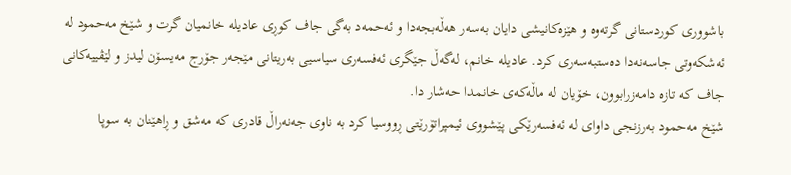باشووری کوردستانی گرتەوە و هێزەکانیشی دایان بەسەر هەڵەبجەدا و ئەحمەد بەگی جاف کوڕی عادیلە خانمیان گرت و شێخ مەحمود لە ئەشکەوتی جاسەنەدا دەستبەسەری کرد. عادیلە خانم، لەگەڵ جێگری ئەفسەری سیاسیی بەریتانی مێجەر جۆرج مەیسۆن لیدز و لێڤییەکانی جاف کە تازە دامەزرابوون، خۆیان لە ماڵەکەی خانمدا حەشار دا.
شێخ مەحمود بەرزنجی داوای لە ئەفسەرێکی پێشووی ئیمپراتۆرێتی ڕووسیا کرد بە ناوی جەنەراڵ قادری کە مەشق و ڕاهێنان بە سوپا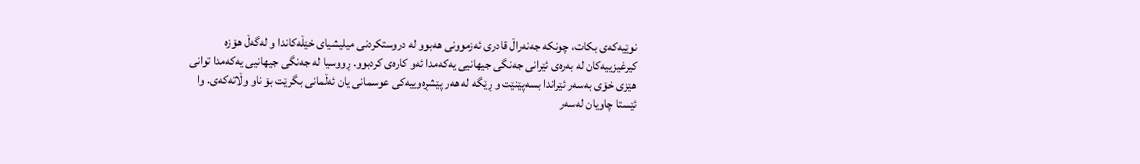نوێیەکەی بکات، چونکە جەنەراڵ قادری ئەزموونی هەبوو لە دروستکردنی میلیشیای خێڵەکاندا و لەگەڵ هۆزە کیرغیزییەکان لە بەرەی ئێرانی جەنگی جیهانیی یەکەمدا ئەو کارەی کردبوو. ڕووسیا لە جەنگی جیهانیی یەکەمدا توانی هێزی خۆی بەسەر ئێراندا بسەپێنێت و ڕێگە لە هەر پێشڕەوییەکی عوسمانی یان ئەڵمانی بگرێت بۆ ناو وڵاتەکەی. وا ئێستا چاویان لەسەر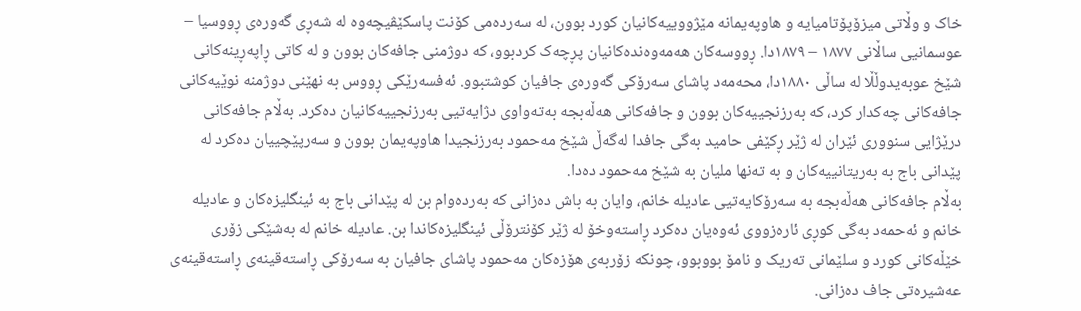خاک و وڵاتی میزۆپۆتامیایە و هاوپەیمانە مێژووییەکانیان کورد بوون، لە سەردەمی کۆنت پاسکێڤیچەوە لە شەڕی گەورەی ڕووسیا – عوسمانیی ساڵانی ١٨٧٧ – ١٨٧٩دا. ڕووسەکان هەمەوەندەکانیان پڕچەک کردبوو، کە دوژمنی جافەکان بوون و لە کاتی ڕاپەڕینەکانی شێخ عوبەیدوڵڵا لە ساڵی ١٨٨٠دا، محەمەد پاشای سەرۆکی گەورەی جافیان کوشتبوو. ئەفسەرێکی ڕووس بە نهێنی دوژمنە نوێیەکانی جافەکانی چەکدار کرد، کە بەرزنجییەکان بوون و جافەکانی هەڵەبجە بەتەواوی دژایەتیی بەرزنجییەکانیان دەکرد. بەڵام جافەکانی درێژایی سنووری ئێران لە ژێر ڕکێفی حامید بەگی جافدا لەگەڵ شێخ مەحمود بەرزنجیدا هاوپەیمان بوون و سەرپێچییان دەکرد لە پێدانی باج بە بەریتانییەکان و بە تەنها ملیان بە شێخ مەحمود دەدا.
بەڵام جافەکانی هەڵەبجە بە سەرۆکایەتیی عادیلە خانم، وایان بە باش دەزانی کە بەردەوام بن لە پێدانی باج بە ئینگلیزەکان و عادیلە خانم و ئەحمەد بەگی کوڕی ئارەزووی ئەوەیان دەکرد ڕاستەوخۆ لە ژێر کۆنترۆڵی ئینگلیزەکاندا بن. عادیلە خانم لە بەشێکی زۆری خێڵەکانی کورد و سلێمانی تەریک و نامۆ بووبوو، چونکە زۆربەی هۆزەکان مەحمود پاشای جافیان بە سەرۆکی ڕاستەقینەی ڕاستەقینەی عەشیرەتی جاف دەزانی.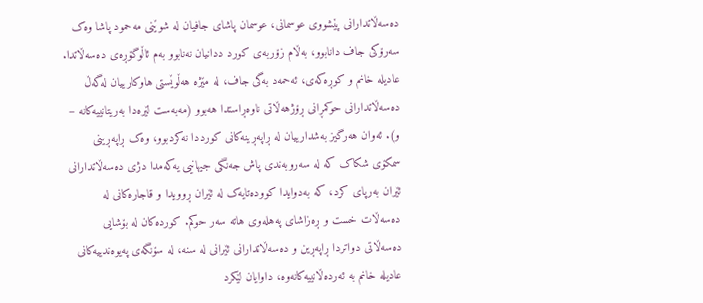دەسەڵاتدارانی پێشووی عوسمانی، عوسمان پاشای جافیان لە شوێنی مەحمود پاشا وەک سەرۆکی جاف دانابوو، بەڵام زۆربەی کورد ددانیان نەنابوو بەم ئاڵوگۆڕەی دەسەڵاتدا. عادیلە خانم و کوڕەکەی، ئەحمەد بەگی جاف، لە مێژە هەڵوێستی هاوکارییان لەگەڵ دەسەڵاتدارانی حوکمڕانی ڕۆژهەڵاتی ناوەڕاستدا هەبوو (مەبەست لێرەدا بەریتانییەکانە – و). ئەوان هەرگیز بەشدارییان لە ڕاپەڕینەکانی کورددا نەکردبوو، وەک ڕاپەڕینی سمکۆی شکاک کە لە سەروبەندی پاش جەنگی جیهانیی یەکەمدا دژی دەسەڵاتدارانی ئێران بەرپای کرد، کە بەدوایدا کوودەتایەک لە ئێران ڕوویدا و قاجارەکانی لە دەسەڵات خست و ڕەزاشای پەهلەوی هاتە سەر حوکم. کوردەکان لە بۆشایی دەسەڵاتی دواتردا ڕاپەڕین و دەسەڵاتدارانی ئێرانی لە سنە، لە سۆنگەی پەیوەندییەکانی عادیلە خانم بە ئەردەڵانییەکانەوە، داوایان لێکرد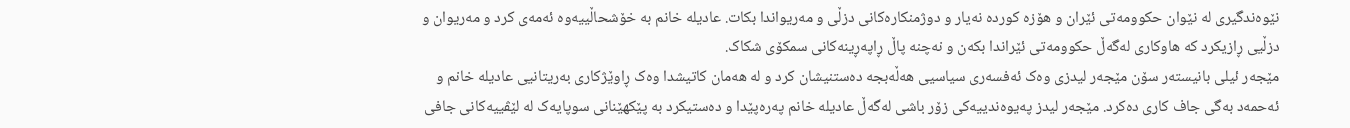نێوەندگیری لە نێوان حکوومەتی ئێران و هۆزە کوردە نەیار و دوژمنکارەکانی دزڵی و مەریواندا بکات. عادیلە خانم بە خۆشحاڵییەوە ئەمەی کرد و مەریوان و دزڵیی ڕازیکرد کە هاوکاری لەگەڵ حکوومەتی ئێراندا بکەن و نەچنە پاڵ ڕاپەڕینەکانی سمکۆی شکاک.
مێجەر ئیلی بانیستەر سۆن مێجەر لیدزی وەک ئەفسەری سیاسیی هەڵەبجە دەستنیشان کرد و لە هەمان کاتیشدا وەک ڕاوێژکاری بەریتانیی عادیلە خانم و ئەحمەد بەگی جاف کاری دەکرد. مێجەر لیدز پەیوەندییەکی زۆر باشی لەگەڵ عادیلە خانم پەرەپێدا و دەستیکرد بە پێکهێنانی سوپایەک لە لێڤییەکانی جافی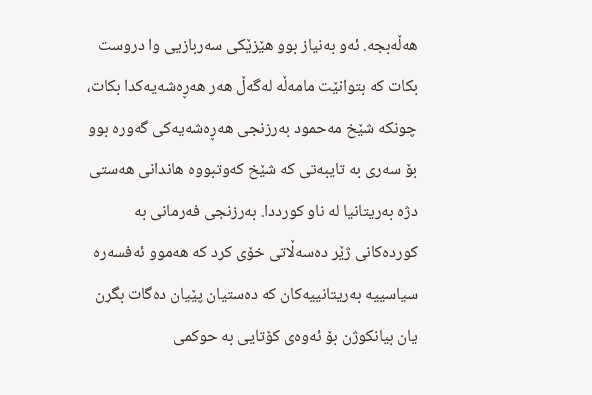هەڵەبجە. ئەو بەنیاز بوو هێزێکی سەربازیی وا دروست بکات کە بتوانێت مامەڵە لەگەڵ هەر هەڕەشەیەکدا بکات، چونکە شێخ مەحمود بەرزنجی هەڕەشەیەکی گەورە بوو بۆ سەری بە تایبەتی کە شێخ کەوتبووە هاندانی هەستی دژە بەریتانیا لە ناو کورددا. بەرزنجی فەرمانی بە کوردەکانی ژێر دەسەڵاتی خۆی کرد کە هەموو ئەفسەرە سیاسییە بەریتانییەکان کە دەستیان پێیان دەگات بگرن یان بیانکوژن بۆ ئەوەی کۆتایی بە حوکمی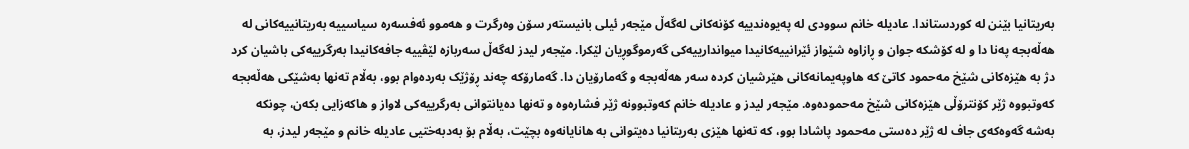بەریتانیا بێنن لە کوردستاندا. عادیلە خانم سوودی لە پەیوەندییە کۆنەکانی لەگەڵ مێجەر ئیلی بانیستەر سۆن وەرگرت و هەموو ئەفسەرە سیاسییە بەریتانییەکانی لە هەڵەبجە پەنا دا و لە کۆشکە جوان و ڕازاوە شێواز ئێرانییەکانیدا میواندارییەکی گەرموگوڕیان لێکرا. مێجەر لیدز لەگەڵ سەربازە لێڤییە جافەکانیدا بەرگرییەکی باشیان کرد دژ بە هێزەکانی شێخ مەحمود کاتێ کە هاوپەیمانەکانی هێرشیان کردە سەر هەڵەبجە و گەمارۆیان دا. گەمارۆکە چەند ڕۆژێک بەردەوام بوو، بەڵام تەنها بەشێکی هەڵەبجە کەوتبووە ژێر کۆنترۆڵی هێزەکانی شێخ مەحمودەوە. مێجەر لیدز و عادیلە خانم کەوتبوونە ژێر فشارەوە و تەنها دەیانتوانی بەرگرییەکی لاواز و هاکەزایی بکەن، چونکە بەشە گەوەکەی جاف لە ژێر دەستی مەحمود پاشادا بوو، کە تەنها هێزی بەریتانیا دەیتوانی بە هانایانەوە بچێت، بەڵام بۆ بەدبەختیی عادیلە خانم و مێجەر لیدز، بە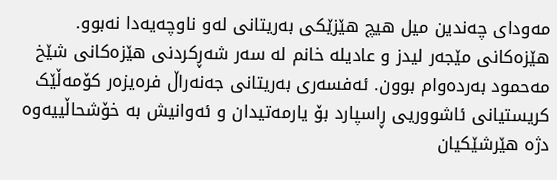مەودای چەندین میل هیچ هێزێکی بەریتانی لەو ناوچەیەدا نەبوو. هێزەکانی مێجەر لیدز و عادیلە خانم لە سەر شەڕکردنی هێزەکانی شێخ مەحمود بەردەوام بوون. ئەفسەری بەریتانی جەنەراڵ فرەیزەر کۆمەڵێک کریستیانی ئاشووریی ڕاسپارد بۆ یارمەتیدان و ئەوانیش بە خۆشحاڵییەوە دژە هێرشێکیان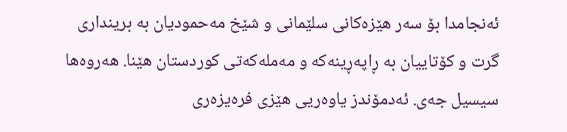ئەنجامدا بۆ سەر هێزەکانی سلێمانی و شێخ مەحمودیان بە برینداری گرت و کۆتاییان بە ڕاپەڕینەکە و مەملەکەتی کوردستان هێنا. هەروەها سیسیل جەی. ئەدمۆندز یاوەریی هێزی فرەیزەری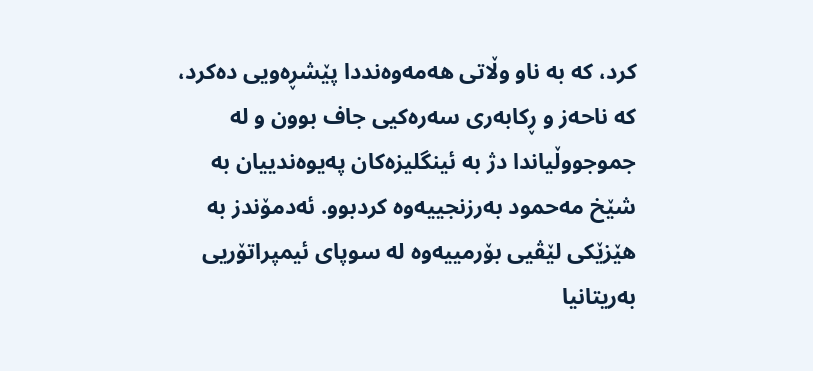کرد، کە بە ناو وڵاتی هەمەوەنددا پێشڕەویی دەکرد، کە ناحەز و ڕکابەری سەرەکیی جاف بوون و لە جموجووڵیاندا دژ بە ئینگلیزەکان پەیوەندییان بە شێخ مەحمود بەرزنجییەوە کردبوو. ئەدمۆندز بە هێزێکی لێڤیی بۆرمییەوە لە سوپای ئیمپراتۆریی بەریتانیا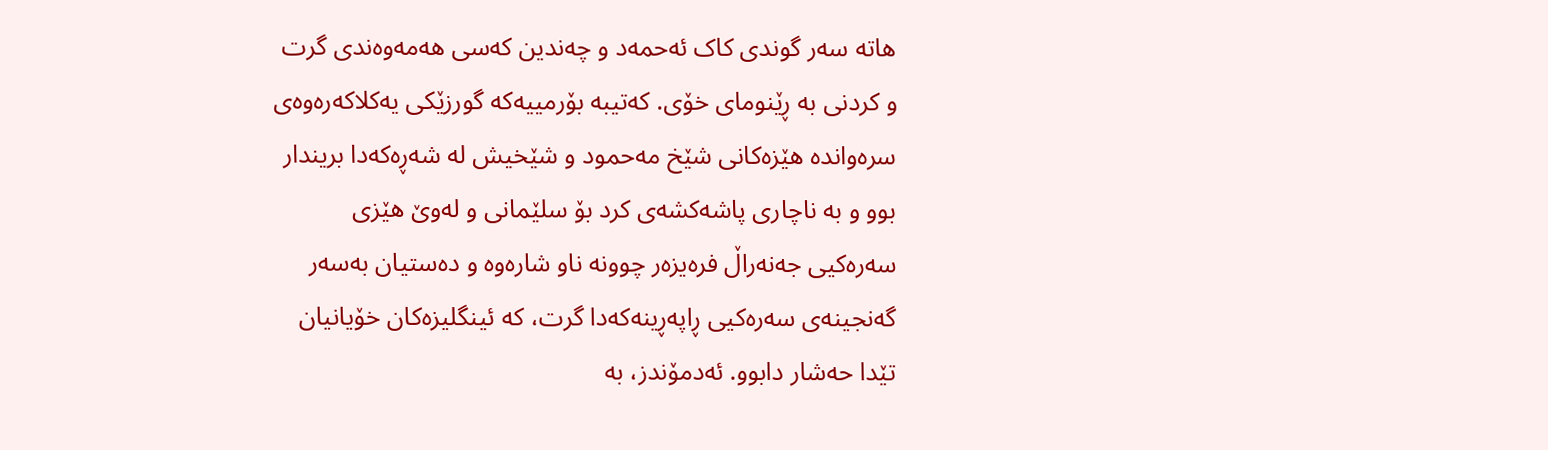هاتە سەر گوندی کاک ئەحمەد و چەندین کەسی هەمەوەندی گرت و کردنی بە ڕێنومای خۆی. کەتیبە بۆرمییەکە گورزێکی یەکلاکەرەوەی سرەواندە هێزەکانی شێخ مەحمود و شێخیش لە شەڕەکەدا بریندار بوو و بە ناچاری پاشەکشەی کرد بۆ سلێمانی و لەوێ هێزی سەرەکیی جەنەراڵ فرەیزەر چوونە ناو شارەوە و دەستیان بەسەر گەنجینەی سەرەکیی ڕاپەڕینەکەدا گرت، کە ئینگلیزەکان خۆیانیان تێدا حەشار دابوو. ئەدمۆندز، بە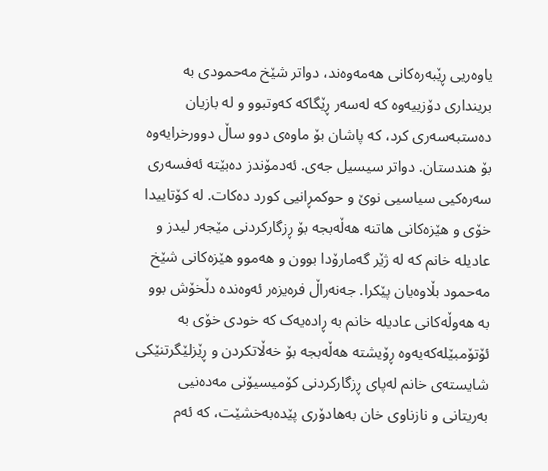یاوەریی ڕێبەرەکانی هەمەوەند، دواتر شێخ مەحمودی بە برینداری دۆزییەوە کە لەسەر ڕێگاکە کەوتبوو و لە بازیان دەستبەسەری کرد، کە پاشان بۆ ماوەی دوو ساڵ دوورخرایەوە بۆ هندستان. دواتر سیسیل جەی. ئەدمۆندز دەبێتە ئەفسەری سەرەکیی سیاسیی نوێ و حوکمڕانیی کورد دەکات. لە کۆتاییدا خۆی و هێزەکانی هاتنە هەڵەبجە بۆ ڕزگارکردنی مێجەر لیدز و عادیلە خانم کە لە ژێر گەمارۆدا بوون و هەموو هێزەکانی شێخ مەحمود بڵاوەیان پێکرا. جەنەراڵ فرەیزەر ئەوەندە دڵخۆش بوو بە هەوڵەکانی عادیلە خانم بە ڕادەیەک کە خودی خۆی بە ئۆتۆمبێلەکەیەوە ڕۆیشتە هەڵەبجە بۆ خەڵاتکردن و ڕێزلێگرتنێکی شایستەی خانم لەپای ڕزگارکردنی کۆمیسیۆنی مەدەنیی بەریتانی و نازناوی خان بەهادۆری پێدەبەخشێت، کە ئەم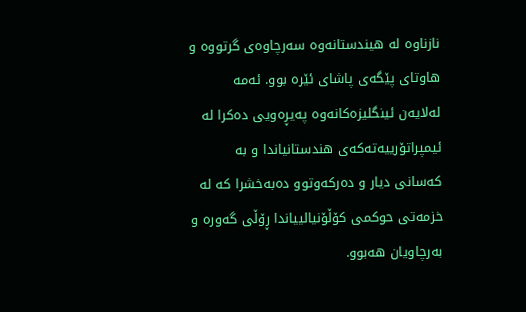نازناوە لە هیندستانەوە سەرچاوەی گرتووە و هاوتای پێگەی پاشای ئێرە بوو. ئەمە لەلایەن ئینگلیزەکانەوە پەیڕەویی دەکرا لە ئیمپراتۆرییەتەکەی هندستانیاندا و بە کەسانی دیار و دەرکەوتوو دەبەخشرا کە لە خزمەتی حوکمی کۆڵۆنیالییاندا ڕۆڵی گەورە و بەرچاویان هەبوو.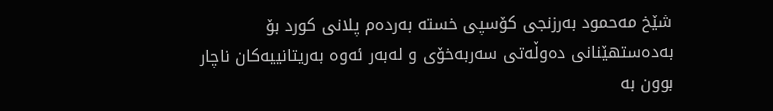شێخ مەحمود بەرزنجی کۆسپی خستە بەردەم پلانی کورد بۆ بەدەستهێنانی دەوڵەتی سەربەخۆی و لەبەر ئەوە بەریتانییەکان ناچار بوون بە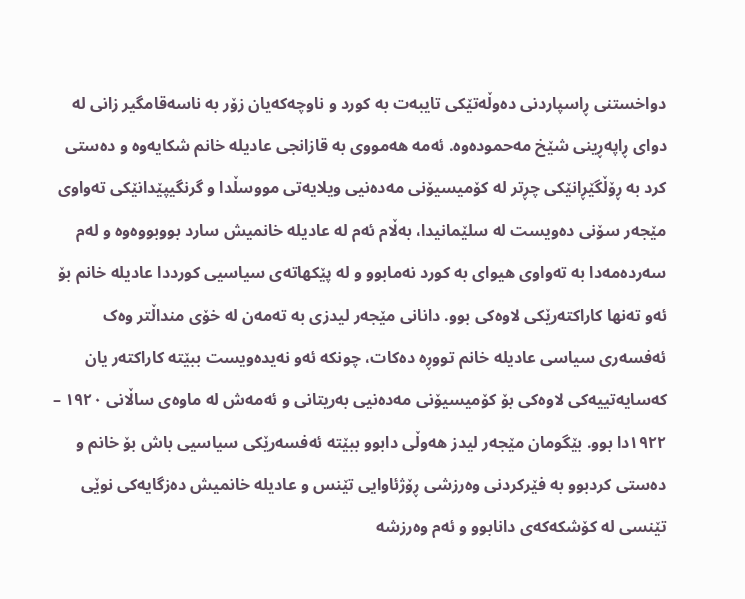دواخستنی ڕاسپاردنی دەوڵەتێکی تایبەت بە کورد و ناوچەکەیان زۆر بە ناسەقامگیر زانی لە دوای ڕاپەڕینی شێخ مەحمودەوە. ئەمە هەمووی بە قازانجی عادیلە خانم شکایەوە و دەستی کرد بە ڕۆڵگێڕانێکی چڕتر لە کۆمیسیۆنی مەدەنیی ویلایەتی مووسڵدا و گرنگیپێدانێکی تەواوی مێجەر سۆنی دەویست لە سلێمانیدا، بەڵام ئەم لە عادیلە خانمیش سارد بووبووەوە و لەم سەردەمەدا بە تەواوی هیوای بە کورد نەمابوو و لە پێکهاتەی سیاسیی کورددا عادیلە خانم بۆ ئەو تەنها کاراکتەرێکی لاوەکی بوو. دانانی مێجەر لیدزی بە تەمەن لە خۆی منداڵتر وەک ئەفسەری سیاسی عادیلە خانم تووڕە دەکات، چونکە ئەو نەیدەویست ببێتە کاراکتەر یان کەسایەتییەکی لاوەکی بۆ کۆمیسیۆنی مەدەنیی بەریتانی و ئەمەش لە ماوەی ساڵانی ١٩٢٠ – ١٩٢٢دا بوو. بێگومان مێجەر لیدز هەوڵی دابوو ببێتە ئەفسەرێکی سیاسیی باش بۆ خانم و دەستی کردبوو بە فێرکردنی وەرزشی ڕۆژئاوایی تێنس و عادیلە خانمیش دەزگایەکی نوێی تێنسی لە کۆشکەکەی دانابوو و ئەم وەرزشە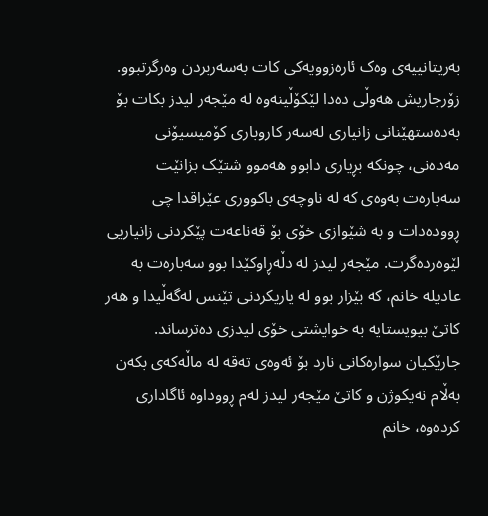بەریتانییەی وەک ئارەزوویەکی کات بەسەربردن وەرگرتبوو. زۆرجاریش هەوڵی دەدا لێکۆڵینەوە لە مێجەر لیدز بکات بۆ بەدەستهێنانی زانیاری لەسەر کاروباری کۆمیسیۆنی مەدەنی، چونکە بڕیاری دابوو هەموو شتێک بزانێت سەبارەت بەوەی کە لە ناوچەی باکووری عێراقدا چی ڕوودەدات و بە شێوازی خۆی بۆ قەناعەت پێکردنی زانیاریی لێوەردەگرت. مێجەر لیدز لە دڵەڕاوکێدا بوو سەبارەت بە عادیلە خانم، کە بێزار بوو لە یاریکردنی تێنس لەگەڵیدا و هەر کاتێ بیویستایە بە خوایشتی خۆی لیدزی دەترساند. جارێکیان سوارەکانی نارد بۆ ئەوەی تەقە لە ماڵەکەی بکەن بەڵام نەیکوژن و کاتێ مێجەر لیدز لەم ڕووداوە ئاگاداری کردەوە، خانم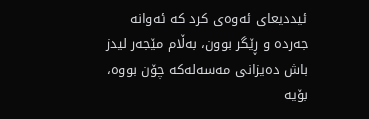ئیددیعای ئەوەی کرد کە ئەوانە جەردە و ڕێگر بوون، بەڵام مێجەر لیدز باش دەیزانی مەسەلەکە چۆن بووە، بۆیە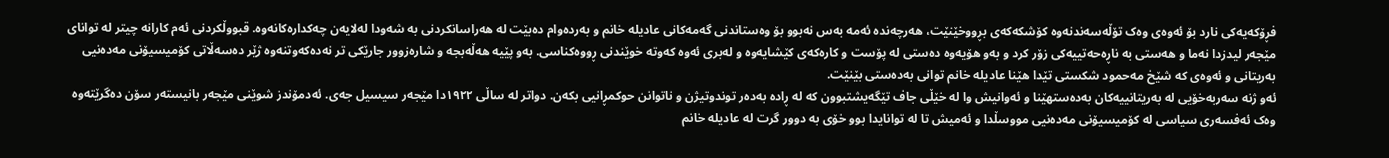فڕۆکەیەکی نارد بۆ ئەوەی وەک تۆڵەسەندنەوە کۆشکەکەی بڕووخێنێت، هەرچەندە ئەمە بەس نەبوو بۆ وەستاندنی گەمەکانی عادیلە خانم و بەردەوام دەبێت لە هەراسانکردنی بە شەودا لەلایەن چەکدارەکانەوە. قبووڵکردنی ئەم کارانە چیتر لە توانای مێجەر لیدزدا نەما و هەستی بە ناڕەحەتییەکی زۆر کرد و بەو هۆیەوە دەستی لە پۆست و کارەکەی کێشایەوە و لەبری ئەوە کەوتە خوێندنی ڕووەکناسی. بەو پێیە هەڵەبجە و شارەزوور جارێکی تر نەدەکەوتنەوە ژێر دەسەڵاتی کۆمیسیۆنی مەدەنیی بەریتانی و ئەوەی کە شێخ مەحمود شکستی تێدا هێنا عادیلە خانم توانی بەدەستی بێنێت.
ئەو ژنە سەربەخۆیی لە بەریتانییەکان بەدەستهێنا و ئەوانیش وا لە خێڵی جاف تێگەیشتبوون کە لە ڕادە بەدەر توندوتیژن و ناتوانن حوکمڕانیی بکەن. دواتر لە ساڵی ١٩٢٢دا مێجەر سیسیل جەی. ئەدمۆندز شوێنی مێجەر بانیستەر سۆن دەگرێتەوە وەک ئەفسەری سیاسی لە کۆمیسیۆنی مەدەنیی مووسڵدا و ئەمیش تا لە توانایدا بوو خۆی بە دوور گرت لە عادیلە خانم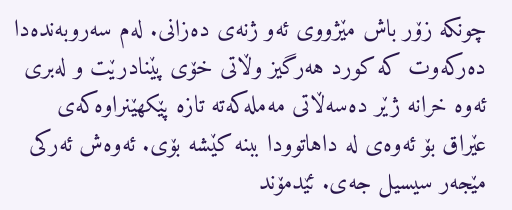چونکە زۆر باش مێژووی ئەو ژنەی دەزانی. لەم سەروبەندەدا دەرکەوت کە کورد هەرگیز وڵاتی خۆی پێنادرێت و لەبری ئەوە خرانە ژێر دەسەڵاتی مەملەکەتە تازە پێکهێنراوەکەی عێراق بۆ ئەوەی لە داهاتوودا ببنە کێشە بۆی. ئەوەش ئەرکی مێجەر سیسیل جەی. ئێدمۆند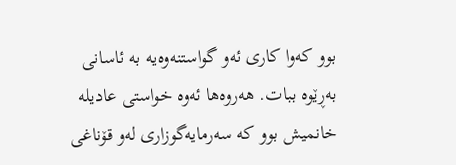بوو کەوا کاری ئەو گواستنەوەیە بە ئاسانی بەڕێوە ببات. هەروەها ئەوە خواستی عادیلە خانمیش بوو کە سەرمایەگوزاری لەو قۆناغی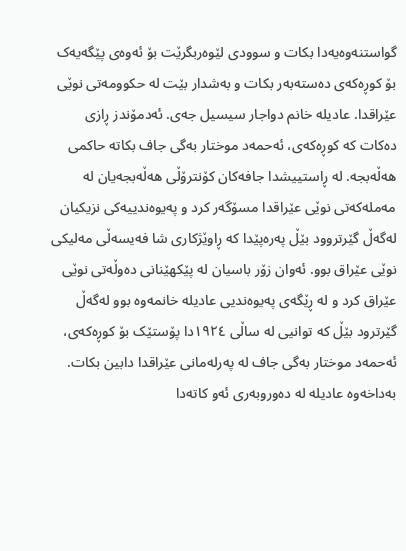گواستنەوەیەدا بکات و سوودی لێوەربگرێت بۆ ئەوەی پێگەیەک بۆ کوڕەکەی دەستەبەر بکات و بەشدار بێت لە حکوومەتی نوێی عێراقدا. عادیلە خانم دواجار سیسیل جەی. ئەدمۆندز ڕازی دەکات کە کوڕەکەی، ئەحمەد موختار بەگی جاف بکاتە حاکمی هەڵەبجە. لە ڕاستییشدا جافەکان کۆنترۆڵی هەڵەبجەیان لە مەملەکەتی نوێی عێراقدا مسۆگەر کرد و پەیوەندییەکی نزیکیان لەگەڵ گێرتروود بێڵ پەرەپێدا کە ڕاوێژکاری شا فەیسەڵی مەلیکی نوێی عێراق بوو. ئەوان زۆر باسیان لە پێکهێنانی دەوڵەتی نوێی عێراق کرد و لە ڕێگەی پەیوەندیی عادیلە خانمەوە بوو لەگەڵ گێرترود بێڵ کە توانیی لە ساڵی ١٩٢٤دا پۆستێک بۆ کوڕەکەی، ئەحمەد موختار بەگی جاف لە پەرلەمانی عێراقدا دابین بکات.
بەداخەوە عادیلە لە دەوروبەری ئەو کاتەدا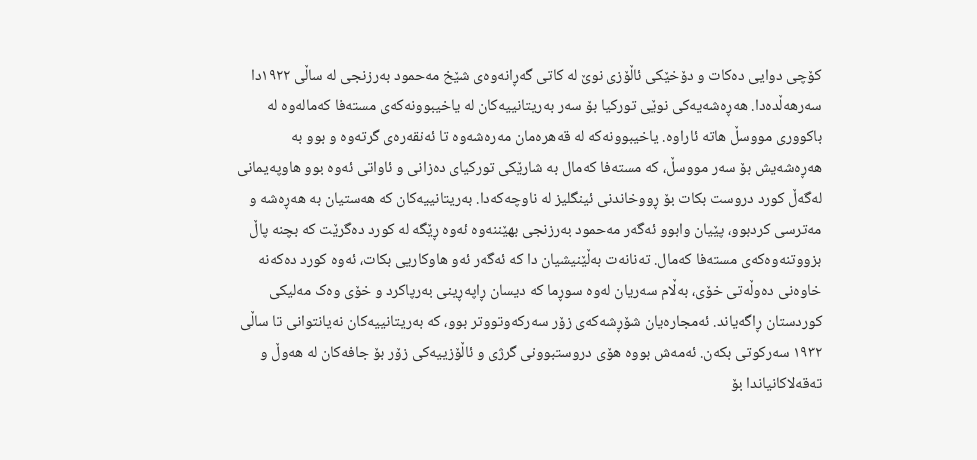کۆچی دوایی دەکات و دۆخێکی ئاڵۆزی نوێ لە کاتی گەڕانەوەی شێخ مەحمود بەرزنجی لە ساڵی ١٩٢٢دا سەرهەڵدەدا. هەڕەشەیەکی نوێی تورکیا بۆ سەر بەریتانییەکان لە یاخیبوونەکەی مستەفا کەمالەوە لە باکووری مووسڵ هاتە ئاراوە. یاخیبوونەکە لە قەهرەمان مەرەشەوە تا ئەنقەرەی گرتەوە و بوو بە هەڕەشەیش بۆ سەر مووسڵ، کە مستەفا کەمال بە شارێکی تورکیای دەزانی و ئاواتی ئەوە بوو هاوپەیمانی لەگەڵ کورد دروست بکات بۆ ڕووخاندنی ئینگلیز لە ناوچەکەدا. بەریتانییەکان کە هەستیان بە هەڕەشە و مەترسی کردبوو، پێیان وابوو ئەگەر مەحمود بەرزنجی بهێننەوە ئەوە ڕێگە لە کورد دەگرێت کە بچنە پاڵ بزووتنەوەکەی مستەفا کەمال. تەنانەت بەڵێنیشیان دا کە ئەگەر ئەو هاوکاریی بکات، ئەوە کورد دەکەنە خاوەنی دەوڵەتی خۆی، بەڵام سەریان لەوە سوڕما کە دیسان ڕاپەڕینی بەرپاکرد و خۆی وەک مەلیکی کوردستان ڕاگەیاند. ئەمجارەیان شۆڕشەکەی زۆر سەرکەوتووتر بوو، کە بەریتانییەکان نەیانتوانی تا ساڵی ١٩٣٢ سەرکوتی بکەن. ئەمەش بووە هۆی دروستبوونی گرژی و ئاڵۆزییەکی زۆر بۆ جافەکان لە هەوڵ و تەقەلاکانیاندا بۆ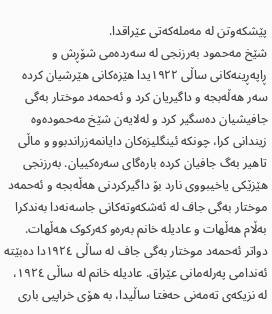پێشکەوتن لە مەملەکەتی عێراقدا.
شێخ مەحمود بەرزنجی لە سەردەمی شۆڕش و ڕاپەڕینەکانی ساڵی ١٩٢٢یدا هێزەکانی هێرشیان کردە سەر هەڵەبجە و داگیریان کرد و ئەحمەد موختار بەگی جافیشیان دەسگیر کرد و لەلایەن شێخ مەحمودەوە زیندانی کرا، چونکە ئینگلیزەکان دایانمەزراندبوو و ماڵی تاهیر بەگ جافیان کردە بارەگای سەرەکییان. بەرزنجی هێزێکی یاخیبووی نارد بۆ داگیرکردنی هەڵەبجە و ئەحمەد موختار بەگی جاف لە ئەشکەوتەکانی جاسەنەدا بەندکرا بەڵام هەڵهات و عادیلە خانم بەرەو کەرکوک هەڵهات. دواتر ئەحمەد موختار بەگی جاف لە ساڵی ١٩٢٤دا دەبێتە ئەندامی پەرلەمانی عێراق. عادیلە خانم لە ساڵی ١٩٢٤، لە نزیکەی تەمەنی حەفتا ساڵیدا، بە هۆی خراپیی باری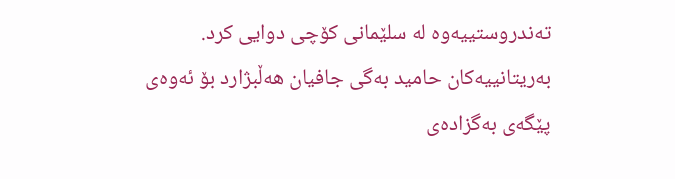تەندروستییەوە لە سلێمانی کۆچی دوایی کرد. بەریتانییەکان حامید بەگی جافیان هەڵبژارد بۆ ئەوەی پێگەی بەگزادەی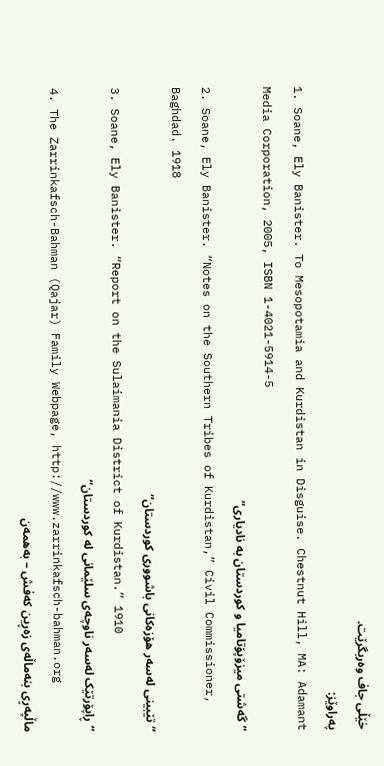خێڵی جاف وەربگرێت.
پەراوێز:
1. Soane, Ely Banister. To Mesopotamia and Kurdistan in Disguise. Chestnut Hill, MA: Adamant Media Corporation, 2005, ISBN 1-4021-5914-5
“گەشتی میزۆپۆتامیا و کوردستان بە نادیاری”
2. Soane, Ely Banister. “Notes on the Southern Tribes of Kurdistan,” Civil Commissioner, Baghdad. 1918
“تێبینی لەسەر هۆزەکانی باشووری کوردستان”
3. Soane, Ely Banister. “Report on the Sulaimania District of Kurdistan.” 1910
“ڕاپۆرتێک لەسەر ناوچەی سلێمانی لە کوردستان”
4. The Zarrinkafsch-Bahman (Qajar) Family Webpage, http://www.zarrinkafsch-bahman.org
ماڵپەڕی بنەماڵەی زەڕین کەفش – بەهمەن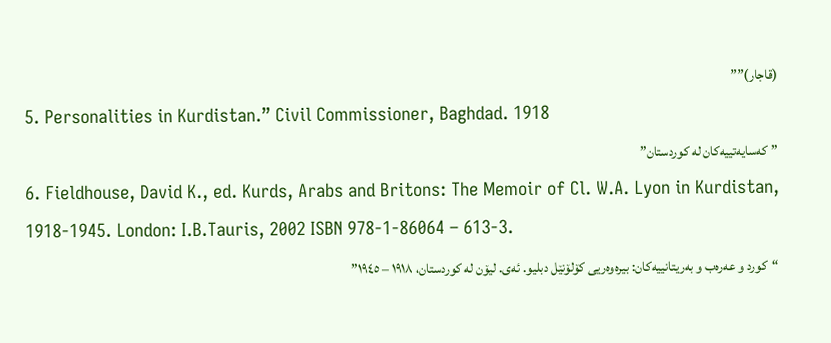(قاجار)””
5. Personalities in Kurdistan.” Civil Commissioner, Baghdad. 1918
”کەسایەتییەکان لە کوردستان”
6. Fieldhouse, David K., ed. Kurds, Arabs and Britons: The Memoir of Cl. W.A. Lyon in Kurdistan, 1918-1945. London: I.B.Tauris, 2002 ISBN 978-1-86064 – 613-3.
“کورد و عەرەب و بەریتانییەکان: بیرەوەریی کۆلۆنێل دبلیو. ئەی. لیۆن لە کوردستان، ١٩١٨ – ١٩٤٥”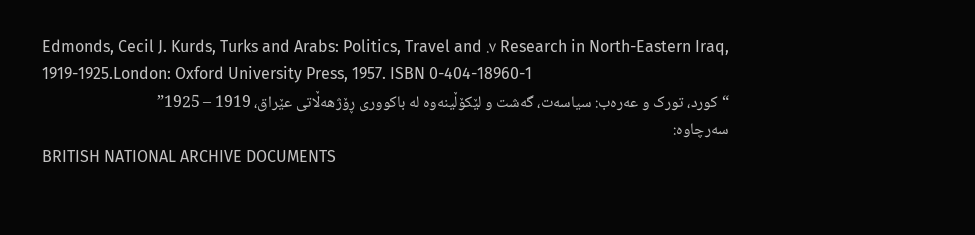Edmonds, Cecil J. Kurds, Turks and Arabs: Politics, Travel and .٧ Research in North-Eastern Iraq, 1919-1925.London: Oxford University Press, 1957. ISBN 0-404-18960-1
“کورد، تورک و عەرەب: سیاسەت، گەشت و لێکۆڵینەوە لە باکووری ڕۆژهەڵاتی عێراق، 1919 – 1925”
سەرچاوە:
BRITISH NATIONAL ARCHIVE DOCUMENTS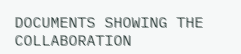DOCUMENTS SHOWING THE COLLABORATION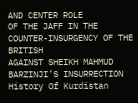AND CENTER ROLE
OF THE JAFF IN THE COUNTER-INSURGENCY OF THE BRITISH
AGAINST SHEIKH MAHMUD BARZINJI’S INSURRECTION
History Of Kurdistan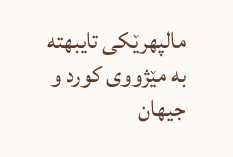مالپهرێكی تایبهته به مێژووی كورد و جیهان